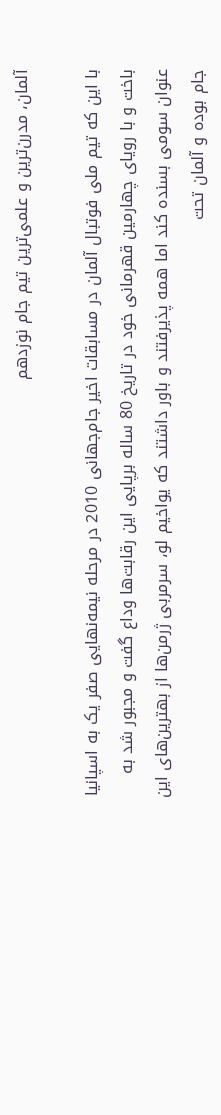آلمان، مدرن‌ترین و علمی‌ترین تیم جام نوزدهم

با این که تیم ملی فوتبال آلمان در مسابقات اخیر جام‌جهانی 2010 در مرحله نیمه‌نهایی صفر یک به اسپانیا باخت و با رویای چهارمین قهرمانی خود در تاریخ 80 ساله برپایی این رقابت‌ها وداع گفت و مجبور شد به عنوان سومی‌ بسنده کند اما همه پذیرفتند و باور داشتند که یواخیم لو، سرمربی ژرمن‌ها از بهترین‌های این جام بوده و آلمان تحت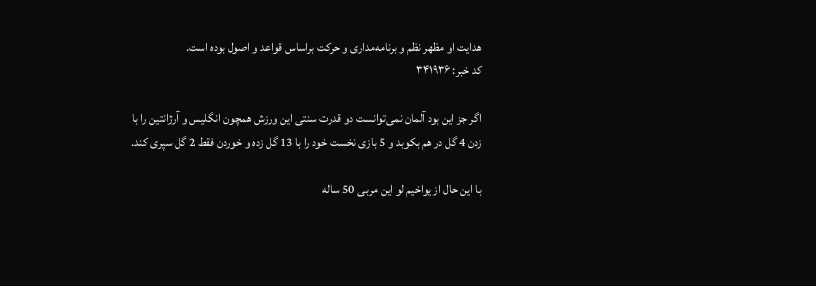هدایت او مظهر نظم و برنامه‌مداری و حرکت براساس قواعد و اصول بوده است.
کد خبر: ۳۴۱۹۳۶

اگر جز این بود آلمان نمی‌توانست دو قدرت سنتی این ورزش همچون انگلیس و آرژانتین را با زدن 4 گل در هم بکوبد و 5 بازی نخست خود را با 13 گل زده و خوردن فقط 2 گل سپری کند.

با این حال از یواخیم لو این مربی 50 ساله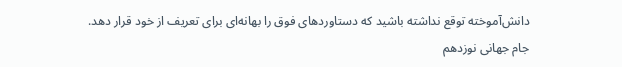دانش‌آموخته توقع نداشته باشید که دستاوردهای فوق را بهانه‌ای برای تعریف از خود قرار دهد. جام جهانی نوزدهم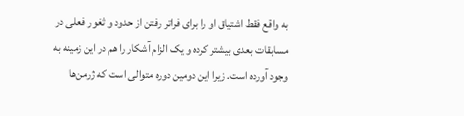به واقع فقط اشتیاق او را برای فراتر رفتن از حدود و ثغور فعلی در مسابقات بعدی بیشتر کرده و یک الزام آشکار را هم در این زمینه به وجود آورده است. زیرا این دومین دوره متوالی است که ژرمن‌ها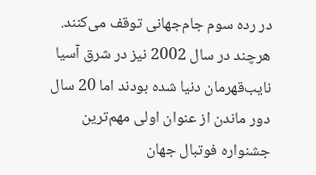در رده سوم جام‌جهانی توقف می‌کنند. هرچند در سال 2002 نیز در شرق آسیا نایب‌قهرمان دنیا شده بودند اما 20 سال دور ماندن از عنوان اولی مهم‌ترین جشنواره فوتبال جهان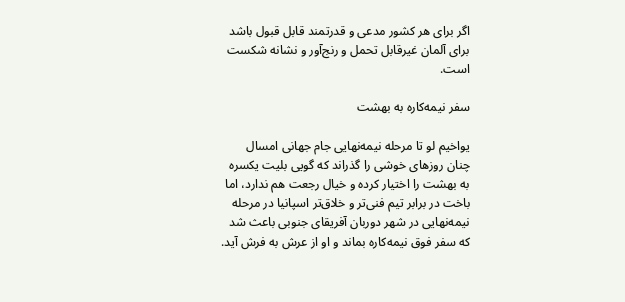اگر برای هر کشور مدعی و قدرتمند قابل قبول باشد برای آلمان غیرقابل تحمل و رنج‌آور و نشانه شکست است.

سفر نیمه‌کاره به بهشت

یواخیم لو تا مرحله نیمه‌نهایی جام جهانی امسال چنان روزهای خوشی را گذراند که گویی بلیت یکسره به بهشت را اختیار کرده و خیال رجعت هم ندارد، اما باخت در برابر تیم فنی‌تر و خلاق‌تر اسپانیا در مرحله نیمه‌نهایی در شهر دوربان آفریقای جنوبی باعث شد که سفر فوق نیمه‌کاره بماند و او از عرش به فرش آید.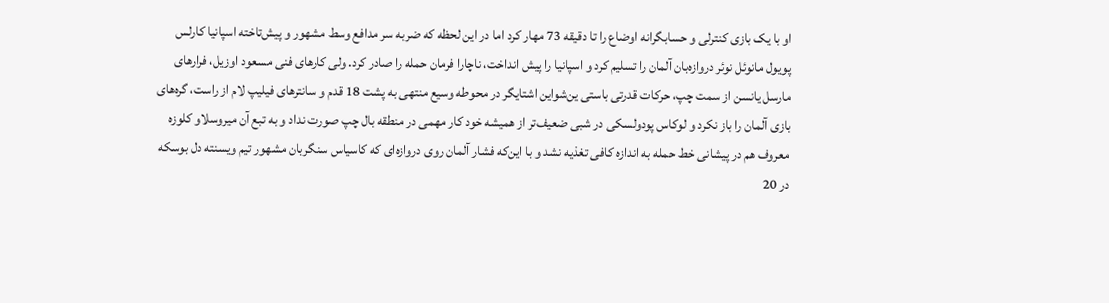او با یک بازی کنترلی و حسابگرانه اوضاع را تا دقیقه 73 مهار کرد اما در این لحظه که ضربه سر مدافع وسط مشهور و پیش‌تاخته اسپانیا کارلس پویول مانوئل نوئر دروازه‌بان آلمان را تسلیم کرد و اسپانیا را پیش انداخت، ناچارا فرمان حمله را صادر کرد. ولی کارهای فنی مسعود اوزیل، فرارهای مارسل یانسن از سمت چپ، حرکات قدرتی باستی ین‌شواین اشتایگر در محوطه وسیع منتهی به پشت 18 قدم و سانترهای فیلیپ لام از راست، گره‌های بازی آلمان را باز نکرد و لوکاس پودولسکی در شبی ضعیف‌تر از همیشه خود کار مهمی در منطقه بال چپ صورت نداد و به تبع آن میروسلاو کلوزه معروف هم در پیشانی خط حمله به اندازه کافی تغذیه نشد و با این‌که فشار آلمان روی دروازه‌ای که کاسیاس سنگربان مشهور تیم ویسنته دل بوسکه در 20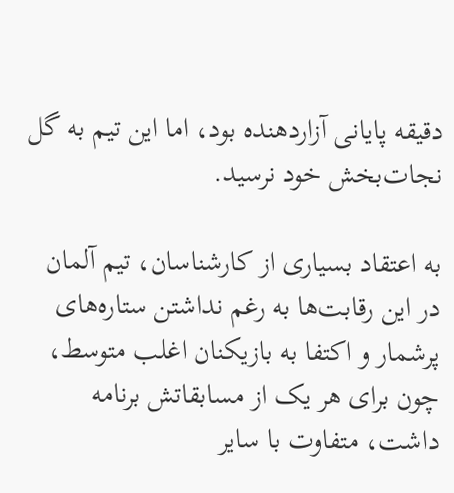دقیقه پایانی آزاردهنده بود، اما این تیم به گل نجات‌بخش خود نرسید.

به اعتقاد بسیاری از کارشناسان، تیم آلمان در این رقابت‌ها به رغم نداشتن ستاره‌های پرشمار و اکتفا به بازیکنان اغلب متوسط، چون برای هر یک از مسابقاتش برنامه داشت، متفاوت با سایر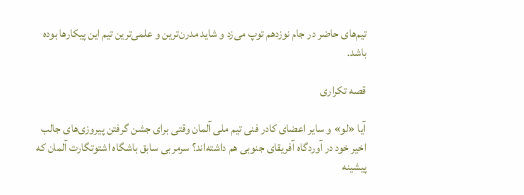تیم‌های حاضر در جام نوزدهم توپ می‌زد و شاید مدرن‌ترین و علمی‌ترین تیم این پیکارها بوده باشد.

قصه تکراری

آیا «لو» و سایر اعضای کادر فنی تیم ملی آلمان وقتی برای جشن گرفتن پیروزی‌های جالب اخیر خود در آوردگاه آفریقای جنوبی هم داشته‌اند؟ سرمربی سابق باشگاه اشتوتگارت آلمان که پیشینه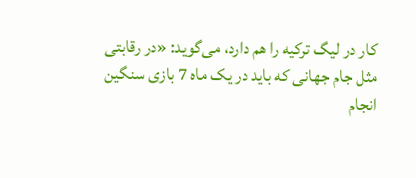کار در لیگ ترکیه را هم دارد، می‌گوید: «در رقابتی مثل جام جهانی که باید در یک ماه 7 بازی سنگین انجام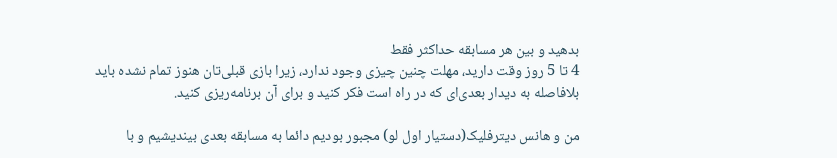بدهید و بین هر مسابقه حداکثر فقط
4 تا 5 روز وقت دارید، مهلت چنین چیزی وجود ندارد، زیرا بازی قبلی‌تان هنوز تمام نشده باید بلافاصله به دیدار بعدی‌ای که در راه است فکر کنید و برای آن برنامه‌ریزی کنید.

من و هانس دیترفلیک(دستیار اول لو) مجبور بودیم دائما به مسابقه بعدی بیندیشیم و با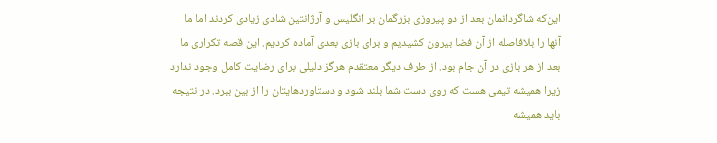این‌که شاگردانمان بعد از دو پیروزی بزرگمان بر انگلیس و آرژانتین شادی زیادی کردند اما ما آنها را بلافاصله از آن فضا بیرون کشیدیم و برای بازی بعدی آماده کردیم. این قصه تکراری ما بعد از هر بازی در آن جام بود. از طرف دیگر معتقدم هرگز دلیلی برای رضایت کامل وجود ندارد زیرا همیشه تیمی هست که روی دست شما بلند شود و دستاوردهایتان را از بین ببرد. در نتیجه باید همیشه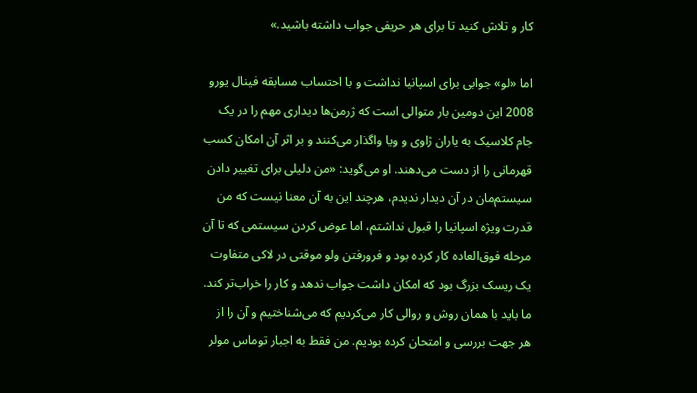کار و تلاش کنید تا برای هر حریفی جواب داشته باشید.»

اما «لو» جوابی برای اسپانیا نداشت و با احتساب مسابقه فینال یورو 2008 این دومین بار متوالی است که ژرمن‌ها دیداری مهم را در یک جام کلاسیک به یاران ژاوی و ویا واگذار می‌کنند و بر اثر آن امکان کسب قهرمانی را از دست می‌دهند. او می‌گوید: «من دلیلی برای تغییر دادن سیستم‌مان در آن دیدار ندیدم، هرچند این به آن معنا نیست که من قدرت ویژه اسپانیا را قبول نداشتم، اما عوض کردن سیستمی که تا آن مرحله فوق‌العاده کار کرده بود و فرورفتن ولو موقتی در لاکی متفاوت یک ریسک بزرگ بود که امکان داشت جواب ندهد و کار را خراب‌تر کند. ما باید با همان روش و روالی کار می‌کردیم که می‌شناختیم و آن را از هر جهت بررسی و امتحان کرده بودیم. من فقط به اجبار توماس مولر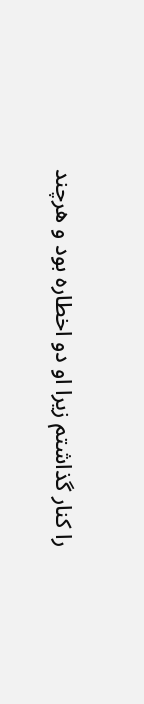را کنار گذاشتم زیرا او دو اخطاره بود و هرچند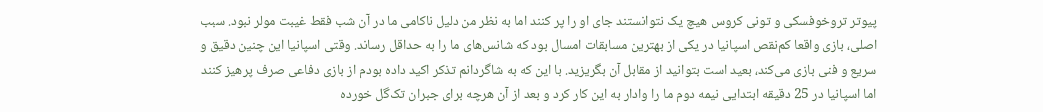پیوتر تروخوفسکی و تونی کروس هیچ یک نتوانستند جای او را پر کنند اما به نظر من دلیل ناکامی ما در آن شب فقط غیبت مولر نبود. سبب اصلی، بازی واقعا کم‌نقص اسپانیا در یکی از بهترین مسابقات امسال بود که شانس‌های ما را به حداقل رساند. وقتی اسپانیا این چنین دقیق و سریع و فنی بازی می‌کند، بعید است بتوانید از مقابل آن بگریزید. با این که به شاگردانم تذکر اکید داده بودم از بازی دفاعی صرف پرهیز کنند اما اسپانیا در 25 دقیقه ابتدایی نیمه دوم ما را وادار به این کار کرد و بعد از آن هرچه برای جبران تک‌گل خورده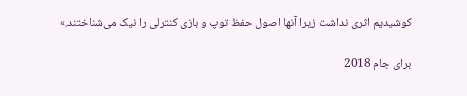کوشیدیم اثری نداشت زیرا آنها اصول حفظ توپ و بازی کنترلی را نیک می‌شناختند.»

برای جام 2018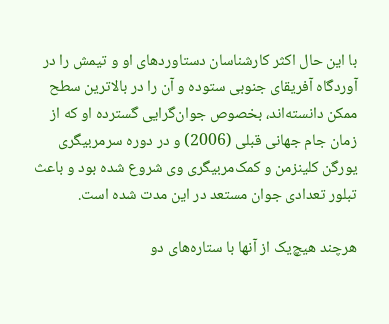با این حال اکثر کارشناسان دستاوردهای او و تیمش را در آوردگاه آفریقای جنوبی ستوده و آن را در بالاترین سطح ممکن دانسته‌اند، بخصوص جوان‌گرایی گسترده او که از زمان جام جهانی قبلی (2006) و در دوره سرمربیگری یورگن کلینزمن و کمک‌مربیگری وی شروع شده بود و باعث تبلور تعدادی جوان مستعد در این مدت شده است.

هرچند هیچ‌یک از آنها با ستاره‌های دو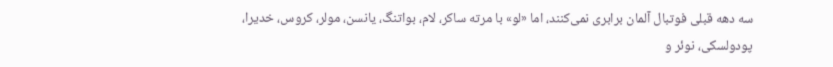سه دهه قبلی فوتبال آلمان برابری نمی‌کنند، اما «لو» با مرته ساکر، لام، بواتنگ، یانسن، مولر، کروس، خدیرا، پودولسکی، نوئر و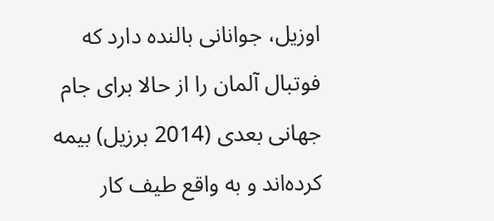اوزیل، جوانانی بالنده دارد که فوتبال آلمان را از حالا برای جام جهانی بعدی (2014 برزیل) بیمه کرده‌اند و به واقع طیف کار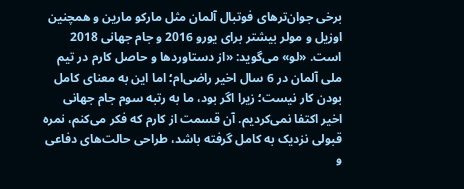برخی جوان‌ترهای فوتبال آلمان مثل مارکو مارین و همچنین اوزیل و مولر بیشتر برای یورو 2016 و جام جهانی 2018 است. «لو» می‌گوید: «از دستاوردها و حاصل کارم در تیم ملی آلمان در 6 سال اخیر راضی‌ام؛ اما این به معنای کامل بودن کار نیست؛ زیرا اگر بود، ما به رتبه سوم جام جهانی اخیر اکتفا نمی‌کردیم. آن قسمت از کارم که فکر می‌کنم، نمره قبولی نزدیک به کامل گرفته باشد، طراحی حالت‌های دفاعی و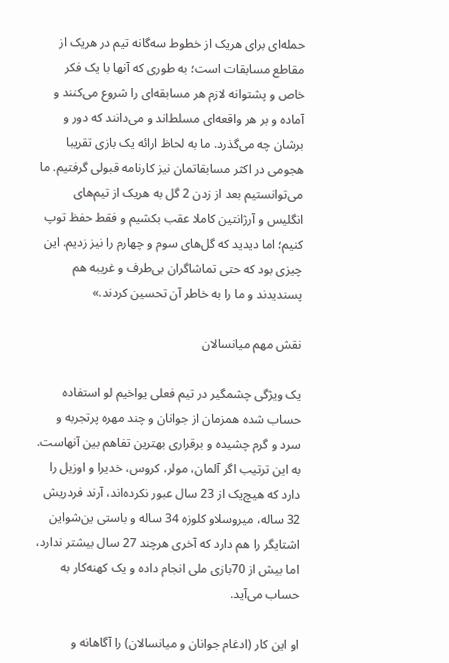حمله‌ای برای هریک از خطوط سه‌گانه تیم در هریک از مقاطع مسابقات است؛ به طوری که آنها با یک فکر خاص و پشتوانه لازم هر مسابقه‌ای را شروع می‌کنند و آماده و بر هر واقعه‌ای مسلط‌اند و می‌دانند که دور و برشان چه می‌گذرد. ما به لحاظ ارائه یک بازی تقریبا هجومی در اکثر مسابقاتمان نیز کارنامه قبولی گرفتیم. ما می‌توانستیم بعد از زدن 2 گل به هریک از تیم‌های انگلیس و آرژانتین کاملا عقب بکشیم و فقط حفظ توپ کنیم؛ اما دیدید که گل‌های سوم و چهارم را نیز زدیم. این چیزی بود که حتی تماشاگران بی‌طرف و غریبه هم پسندیدند و ما را به خاطر آن تحسین کردند.»

نقش مهم میانسالان

یک ویژگی چشمگیر در تیم فعلی یواخیم لو استفاده حساب شده همزمان از جوانان و چند مهره پرتجربه و سرد و گرم چشیده و برقراری بهترین تفاهم بین آنهاست. به این ترتیب اگر آلمان، مولر، کروس، خدیرا و اوزیل را دارد که هیچ‌یک از 23 سال عبور نکرده‌اند، آرند فردریش 32 ساله، میروسلاو کلوزه 34 ساله و باستی‌ ین‌شواین اشتایگر را هم دارد که آخری هرچند 27 سال بیشتر ندارد، اما بیش از 70بازی ملی انجام داده و یک کهنه‌کار به حساب می‌آید.

او این کار (ادغام جوانان و میانسالان) را آگاهانه و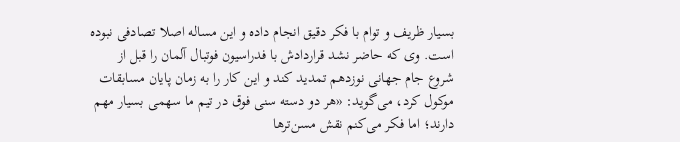بسیار ظریف و توام با فکر دقیق انجام داده و این مساله اصلا تصادفی نبوده است. وی که حاضر نشد قراردادش با فدراسیون فوتبال آلمان را قبل از شروع جام جهانی نوزدهم تمدید کند و این کار را به زمان پایان مسابقات موکول کرد، می‌گوید: «هر دو دسته سنی فوق در تیم ما سهمی بسیار مهم دارند؛ اما فکر می‌کنم نقش مسن‌ترها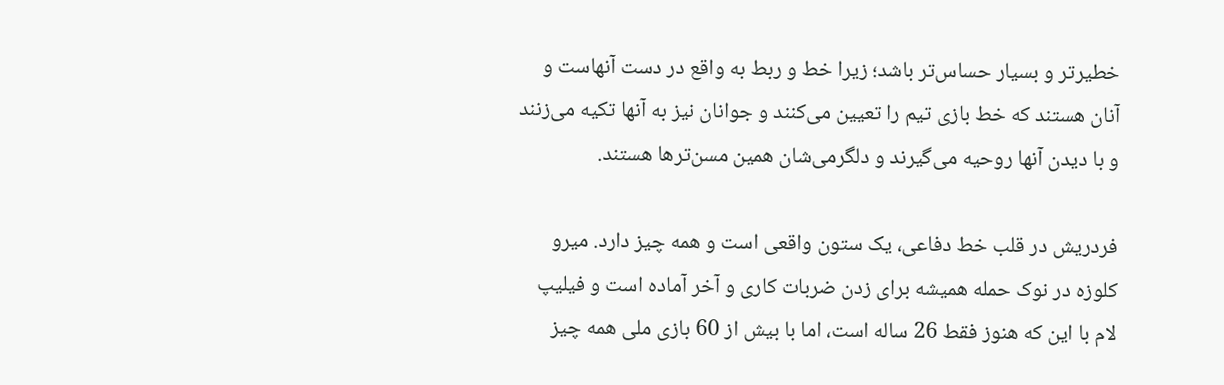خطیرتر و بسیار حساس‌تر باشد؛ زیرا خط و ربط به واقع در دست آنهاست و آنان هستند که خط بازی تیم را تعیین می‌کنند و جوانان نیز به آنها تکیه می‌زنند و با دیدن آنها روحیه می‌گیرند و دلگرمی‌شان همین مسن‌ترها هستند.

فردریش در قلب خط دفاعی، یک ستون واقعی است و همه چیز دارد. میرو کلوزه در نوک حمله همیشه برای زدن ضربات کاری و آخر آماده است و فیلیپ لام با این که هنوز فقط 26 ساله است، اما با بیش از 60 بازی ملی همه چیز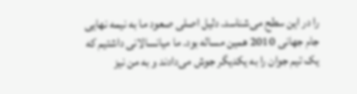را در این سطح می‌شناسد. دلیل اصلی صعود ما به نیمه نهایی جام جهانی 2010 همین مساله بود. ما میانسالانی داشتیم که یک تیم جوان را به یکدیگر جوش می‌دادند و به من نیز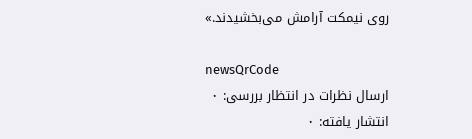روی نیمکت آرامش می‌بخشیدند.»

newsQrCode
ارسال نظرات در انتظار بررسی: ۰ انتشار یافته: ۰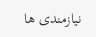نیازمندی ها